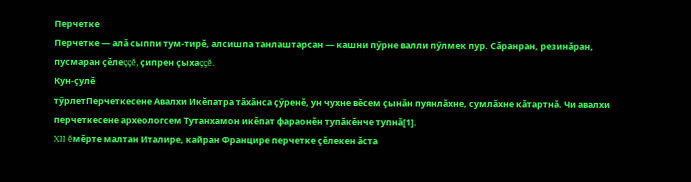Перчетке
Перчетке — алă сыппи тум-тирĕ, алсишпа танлаштарсан — кашни пӳрне валли пӳлмек пур. Сăранран, резинăран, пусмаран çĕлеççĕ, çипрен çыхаççĕ.
Кун-çулĕ
тӳрлетПерчеткесене Авалхи Икĕпатра тăхăнса çӳренĕ, ун чухне вĕсем çынăн пуянлăхне, сумлăхне кăтартнă. Чи авалхи перчеткесене археологсем Тутанхамон икĕпат фараонĕн тупăкĕнче тупнă[1].
XII ĕмĕрте малтан Италире, кайран Францире перчетке çĕлекен ăста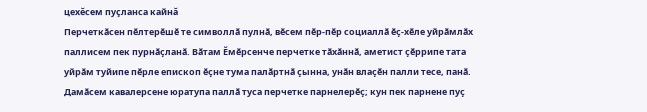цехĕсем пуçланса кайнă
Перчеткӑсен пӗлтерӗшӗ те символлӑ пулнӑ, вӗсем пӗр-пӗр социаллӑ ӗҫ-хӗле уйрӑмлӑх паллисем пек пурнӑҫланӑ. Вӑтам Ӗмӗрсенче перчетке тӑхӑннӑ, аметист ҫӗррипе тата уйрӑм туйипе пӗрле епископ ӗҫне тума палӑртнӑ ҫынна, унӑн влаҫӗн палли тесе, панӑ. Дамӑсем кавалерсене юратупа паллӑ туса перчетке парнелерӗҫ; кун пек парнене пуҫ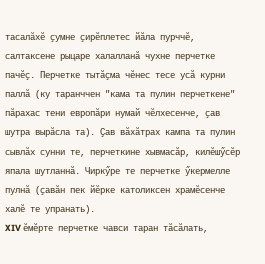тасалӑхӗ ҫумне ҫирӗплетес йӑла пурччӗ, салтаксене рыцаре халалланӑ чухне перчетке пачӗҫ. Перчетке тытӑҫма чӗнес тесе усӑ курни паллӑ (ку таранччен "кама та пулин перчеткене" пӑрахас тени европӑри нумай чӗлхесенче, ҫав шутра вырӑсла та). Ҫав вӑхӑтрах кампа та пулин сывлӑх сунни те, перчеткине хывмасӑр, килӗшӳсӗр япала шутланнӑ. Чиркӳре те перчетке ӳкермелле пулнӑ (ҫавӑн пек йӗрке католиксен храмӗсенче халӗ те упранать).
XIV ӗмӗрте перчетке чавси таран тӑсӑлать,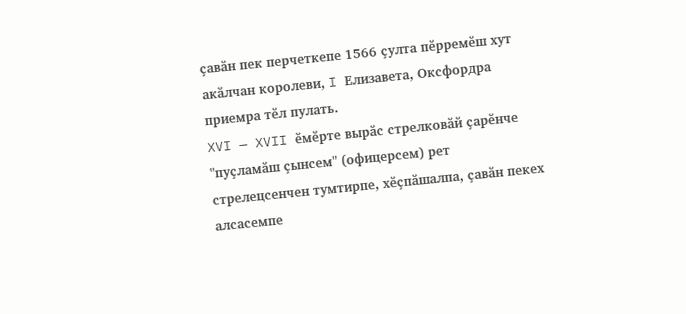ҫавӑн пек перчеткепе 1566 ҫулта пӗрремӗш хут акӑлчан королеви, I Елизавета, Оксфордра приемра тӗл пулать.
XVI — XVII ӗмӗрте вырӑс стрелковӑй ҫарӗнче "пуҫламӑш ҫынсем" (офицерсем) рет стрелецсенчен тумтирпе, хӗҫпӑшалпа, ҫавӑн пекех алсасемпе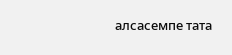алсасемпе тата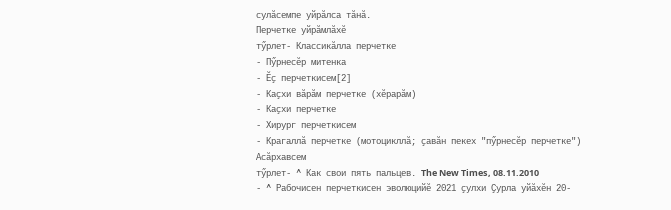сулӑсемпе уйрӑлса тӑнӑ.
Перчетке уйрӑмлӑхӗ
тӳрлет- Классикӑлла перчетке
- Пӳрнесӗр митенка
- Ӗҫ перчеткисем[2]
- Каҫхи вӑрӑм перчетке (хӗрарӑм)
- Каҫхи перчетке
- Хирург перчеткисем
- Крагаллӑ перчетке (мотоцикллӑ; ҫавӑн пекех "пӳрнесӗр перчетке")
Асăрхавсем
тӳрлет- ^ Как свои пять пальцев. The New Times, 08.11.2010
- ^ Рабочисен перчеткисен эволюцийӗ 2021 ҫулхи Ҫурла уйӑхӗн 20-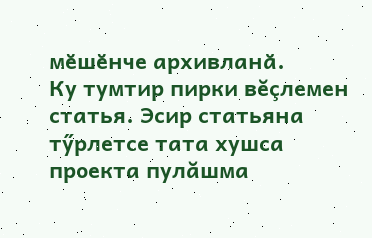мӗшӗнче архивланӑ.
Ку тумтир пирки вĕçлемен статья. Эсир статьяна тӳрлетсе тата хушса проекта пулăшма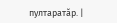пултаратăр. |